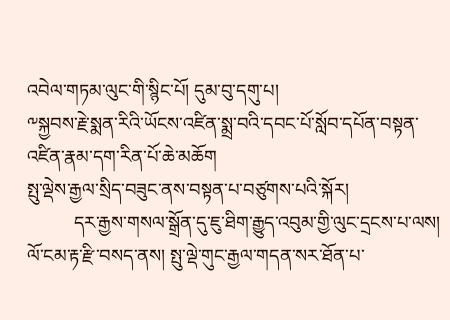འབེལ་གཏམ་ལུང་གི་སྙིང་པོ། དུམ་བུ་དགུ་པ།
༸སྐྱབས་རྗེ་སྨན་རིའི་ཡོངས་འཛིན་སྨྲ་བའི་དབང་པོ་སློབ་དཔོན་བསྟན་འཛིན་རྣམ་དག་རིན་པོ་ཆེ་མཆོག
སྤུ་ལྡེས་རྒྱལ་སྲིད་བཟུང་ནས་བསྟན་པ་བཙུགས་པའི་སྐོར།
          དར་རྒྱས་གསལ་སྒྲོན་དུ་ཇུ་ཐིག་རྒྱུད་འབུམ་གྱི་ལུང་དྲངས་པ་ལས། ལོ་ངམ་རྟ་རྫི་བསད་ནས། སྤུ་ལྡེ་གུང་རྒྱལ་གདན་སར་ཐོན་པ་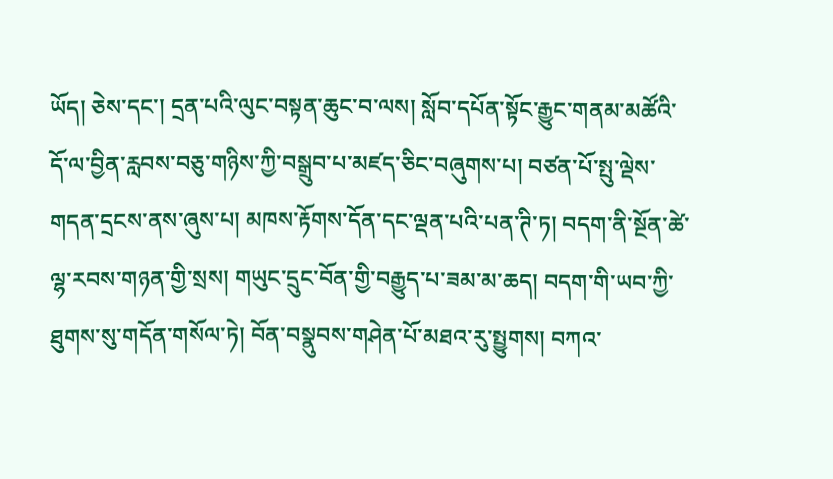ཡོད། ཅེས་དང་། དྲན་པའི་ལུང་བསྟན་ཆུང་བ་ལས། སློབ་དཔོན་སྟོང་རྒྱུང་གནམ་མཚོའི་དོ་ལ་བྱིན་རླབས་བཅུ་གཉིས་ཀྱི་བསྒྲུབ་པ་མཛད་ཅིང་བཞུགས་པ། བཙན་པོ་སྤུ་ལྡེས་གདན་དྲངས་ནས་ཞུས་པ། མཁས་རྟོགས་དོན་དང་ལྡན་པའི་པན་ཊི་ཏ། བདག་ནི་སྔོན་ཚེ་ལྷ་རབས་གཉན་གྱི་སྲས། གཡུང་དྲུང་བོན་གྱི་བརྒྱུད་པ་ཟམ་མ་ཆད། བདག་གི་ཡབ་ཀྱི་ཐུགས་སུ་གདོན་གསོལ་ཏེ། བོན་བསྣུབས་གཤེན་པོ་མཐའ་རུ་སྤྱུགས། བཀའ་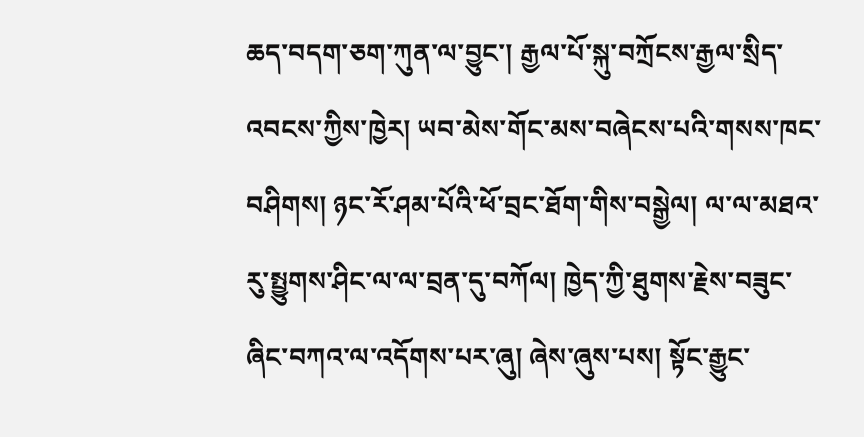ཆད་བདག་ཅག་ཀུན་ལ་བྱུང་། རྒྱལ་པོ་སྐུ་བཀྲོངས་རྒྱལ་སྲིད་འབངས་ཀྱིས་ཁྱེར། ཡབ་མེས་གོང་མས་བཞེངས་པའི་གསས་ཁང་བཤིགས། ཉང་རོ་ཤམ་པོའི་ཕོ་བྲང་ཐོག་གིས་བསྒྱེལ། ལ་ལ་མཐའ་རུ་སྤྱུགས་ཤིང་ལ་ལ་བྲན་དུ་བཀོལ། ཁྱེད་ཀྱི་ཐུགས་རྗེས་བཟུང་ཞིང་བཀའ་ལ་འདོགས་པར་ཞུ། ཞེས་ཞུས་པས། སྟོང་རྒྱུང་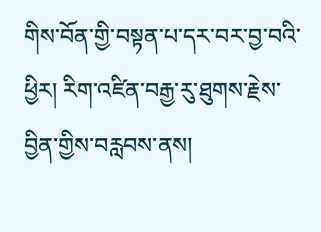གིས་བོན་གྱི་བསྟན་པ་དར་བར་བྱ་བའི་ཕྱིར། རིག་འཛིན་བརྒྱ་རུ་ཐུགས་རྗེས་བྱིན་གྱིས་བརླབས་ནས།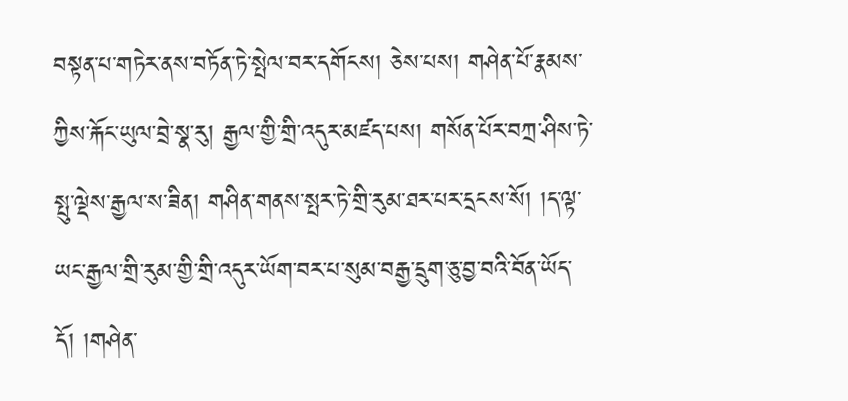བསྟན་པ་གཏེར་ནས་བཏོན་ཏེ་སྤེལ་བར་དགོངས། ཅེས་པས། གཤེན་པོ་རྣམས་ཀྱིས་རྐོང་ཡུལ་བྲེ་སྣ་རུ། རྒྱལ་གྱི་གྲི་འདུར་མཛད་པས། གསོན་པོར་བཀྲ་ཤིས་ཏེ་སྤུ་ལྡེས་རྒྱལ་ས་ཟིན། གཤིན་གནས་སྤར་ཏེ་གྲི་རུམ་ཐར་པར་དྲངས་སོ། །ད་ལྟ་ཡང་རྒྱལ་གྲི་རུམ་གྱི་གྲི་འདུར་ཡོག་བར་པ་སུམ་བརྒྱ་དྲུག་ཅུ་བྱ་བའི་བོན་ཡོད་དོ། །གཤེན་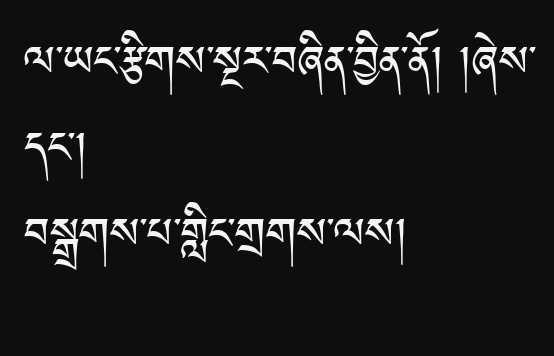ལ་ཡང་རྩིགས་སྔར་བཞིན་བྱིན་ནོ། །ཞེས་དང་།
བསྒྲགས་པ་གླིང་གྲགས་ལས།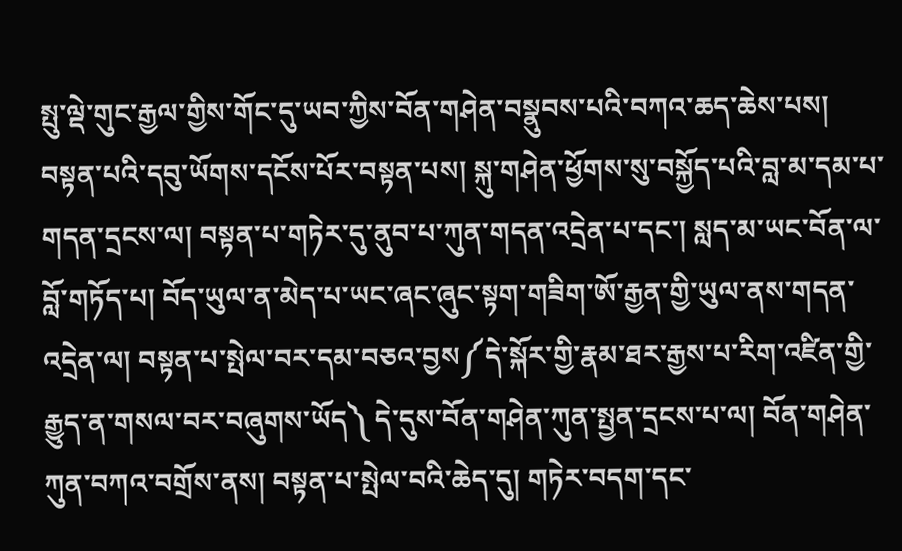སྤུ་ལྡེ་གུང་རྒྱལ་གྱིས་གོང་དུ་ཡབ་ཀྱིས་བོན་གཤེན་བསྣུབས་པའི་བཀའ་ཆད་ཆེས་པས། བསྟན་པའི་དབུ་ཡོགས་དངོས་པོར་བསྟན་པས། སྐུ་གཤེན་ཕྱོགས་སུ་བསྐྱོད་པའི་བླ་མ་དམ་པ་གདན་དྲངས་ལ། བསྟན་པ་གཏེར་དུ་ནུབ་པ་ཀུན་གདན་འདྲེན་པ་དང་། སླད་མ་ཡང་བོན་ལ་བློ་གཏོད་པ། བོད་ཡུལ་ན་མེད་པ་ཡང་ཞང་ཞུང་སྟག་གཟིག་ཨོ་རྒྱན་གྱི་ཡུལ་ནས་གདན་འདྲེན་ལ། བསྟན་པ་སྤེལ་བར་དམ་བཅའ་བྱས༼དེ་སྐོར་གྱི་རྣམ་ཐར་རྒྱས་པ་རིག་འཛིན་གྱི་རྒྱུད་ན་གསལ་བར་བཞུགས་ཡོད༽ དེ་དུས་བོན་གཤེན་ཀུན་སྤྱན་དྲངས་པ་ལ། བོན་གཤེན་ཀུན་བཀའ་བགྲོས་ནས། བསྟན་པ་སྤེལ་བའི་ཆེད་དུ། གཏེར་བདག་དང་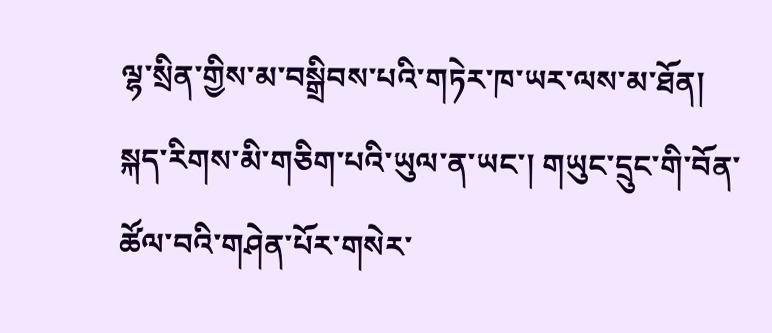ལྷ་སྲིན་གྱིས་མ་བསྒྲིབས་པའི་གཏེར་ཁ་ཡར་ལས་མ་ཐོན། སྐད་རིགས་མི་གཅིག་པའི་ཡུལ་ན་ཡང་། གཡུང་དྲུང་གི་བོན་ཚོལ་བའི་གཤེན་པོར་གསེར་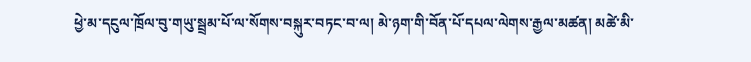ཕྱེ་མ་དངུལ་ཁྲོལ་བུ་གཡུ་སྦྲམ་པོ་ལ་སོགས་བསྐུར་བཏང་བ་ལ། མེ་ཉག་གི་བོན་པོ་དཔལ་ལེགས་རྒྱལ་མཚན། མཚེ་མི་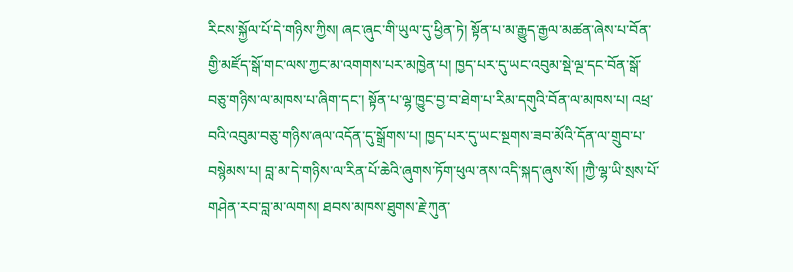རིངས་སྐྱོལ་པོ་དེ་གཉིས་ཀྱིས། ཞང་ཞུང་གི་ཡུལ་དུ་ཕྱིན་ཏེ། སྟོན་པ་མ་རྒྱུད་རྒྱལ་མཚན་ཞེས་པ་བོན་གྱི་མཛོད་སྒོ་གང་ལས་ཀྱང་མ་འགགས་པར་མཁྱེན་པ། ཁྱད་པར་དུ་ཡང་འབུམ་སྡེ་ལྔ་དང་བོན་སྒོ་བཅུ་གཉིས་ལ་མཁས་པ་ཞིག་དང་། སྟོན་པ་ལྷ་ཁྱུང་བྱ་བ་ཐེག་པ་རིམ་དགུའི་བོན་ལ་མཁས་པ། འཕྲ་བའི་འབུམ་བཅུ་གཉིས་ཞལ་འདོན་དུ་སྒྲོགས་པ། ཁྱད་པར་དུ་ཡང་སྔགས་ཟབ་མོའི་དོན་ལ་གྲུབ་པ་བསྙེམས་པ། བླ་མ་དེ་གཉིས་ལ་རིན་པོ་ཆེའི་ཞུགས་ཏོག་ཕུལ་ནས་འདི་སྐད་ཞུས་སོ། །ཀྱཻ་ལྷ་ཡི་སྲས་པོ་གཤེན་རབ་བླ་མ་ལགས། ཐབས་མཁས་ཐུགས་རྗེ་ཀུན་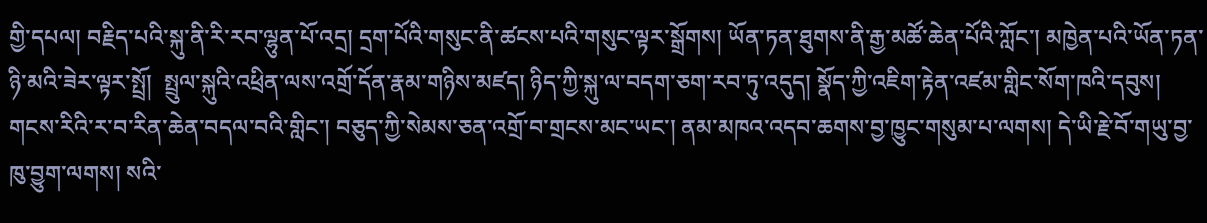གྱི་དཔལ། བརྗིད་པའི་སྐུ་ནི་རི་རབ་ལྷུན་པོ་འདྲ། དྲག་པོའི་གསུང་ནི་ཚངས་པའི་གསུང་ལྟར་སྒྲོགས། ཡོན་ཏན་ཐུགས་ནི་རྒྱ་མཚོ་ཆེན་པོའི་ཀློང་། མཁྱེན་པའི་ཡོན་ཏན་ཉི་མའི་ཟེར་ལྟར་སྤྲོ།  སྤྲུལ་སྐུའི་འཕྲིན་ལས་འགྲོ་དོན་རྣམ་གཉིས་མཛད། ཉིད་ཀྱི་སྐུ་ལ་བདག་ཅག་རབ་ཏུ་འདུད། སྣོད་ཀྱི་འཇིག་རྟེན་འཛམ་གླིང་སོག་ཁའི་དབུས། གངས་རིའི་ར་བ་རིན་ཆེན་བདལ་བའི་གླིང་། བཅུད་ཀྱི་སེམས་ཅན་འགྲོ་བ་གྲངས་མང་ཡང་། ནམ་མཁའ་འདབ་ཆགས་བྱ་ཁྱུང་གསུམ་པ་ལགས། དེ་ཡི་རྗེ་བོ་གཡུ་བྱ་ཁུ་བྱུག་ལགས། སའི་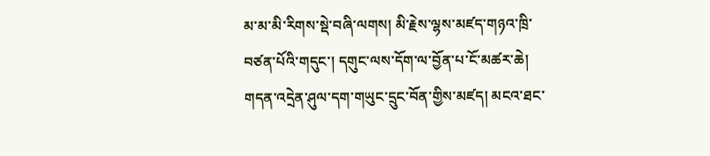མ་མ་མི་རིགས་སྡེ་བཞི་ལགས། མི་རྗེས་ལྷས་མཛད་གཉའ་ཁྲི་བཙན་པོའི་གདུང་། དགུང་ལས་དོག་ལ་བྱོན་པ་ངོ་མཚར་ཆེ། གདན་འདྲེན་ཤུལ་དག་གཡུང་དྲུང་བོན་གྱིས་མཛད། མངའ་ཐང་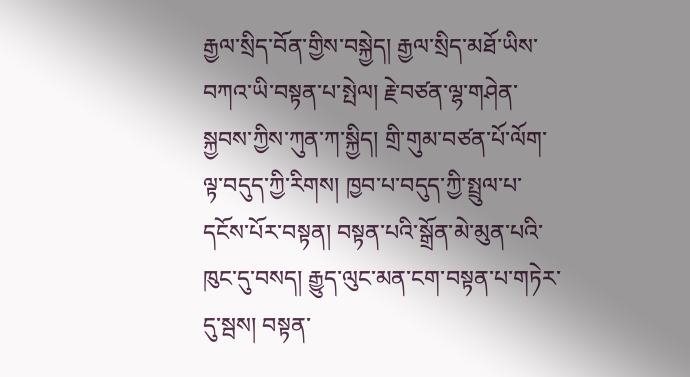རྒྱལ་སྲིད་བོན་གྱིས་བསྐྱེད། རྒྱལ་སྲིད་མཐོ་ཡིས་བཀའ་ཡི་བསྟན་པ་སྤེལ། རྗེ་བཙན་ལྷ་གཤེན་སྐྱབས་ཀྱིས་ཀུན་ཀ་སྐྱིད། གྲི་གུམ་བཙན་པོ་ལོག་ལྟ་བདུད་ཀྱི་རིགས། ཁྱབ་པ་བདུད་ཀྱི་སྤྲུལ་པ་དངོས་པོར་བསྟན། བསྟན་པའི་སྒྲོན་མེ་མུན་པའི་ཁུང་དུ་བསད། རྒྱུད་ལུང་མན་ངག་བསྟན་པ་གཏེར་དུ་སྦས། བསྟན་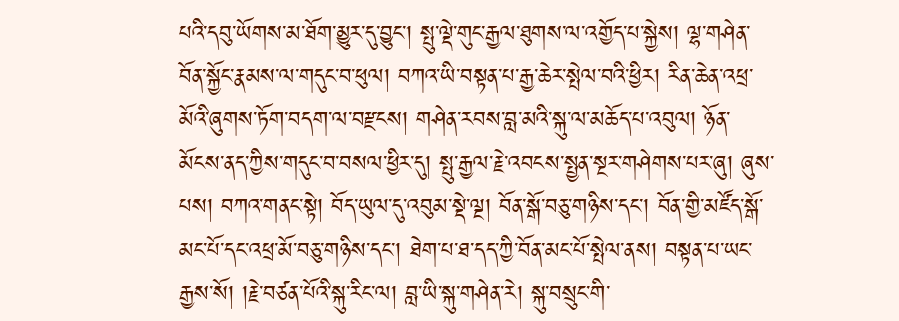པའི་དབུ་ཡོགས་མ་ཐོག་མྱུར་དུ་བྱུང་། སྤུ་ལྡེ་གུང་རྒྱལ་ཐུགས་ལ་འགྱོད་པ་སྐྱེས། ལྷ་གཤེན་བོན་སྐྱོང་རྣམས་ལ་གདུང་བ་ཕུལ། བཀའ་ཡི་བསྟན་པ་རྒྱ་ཆེར་སྤེལ་བའི་ཕྱིར། རིན་ཆེན་འཕྲ་མོའི་ཞུགས་ཏོག་བདག་ལ་བརྫངས། གཤེན་རབས་བླ་མའི་སྐུ་ལ་མཆོད་པ་འབུལ། ཉོན་མོངས་ནད་ཀྱིས་གདུང་བ་བསལ་ཕྱིར་དུ། སྤུ་རྒྱལ་རྗེ་འབངས་སྤྱན་སྔར་གཤེགས་པར་ཞུ། ཞུས་པས། བཀའ་གནང་སྟེ། བོད་ཡུལ་དུ་འབུམ་སྡེ་ལྔ། བོན་སྒོ་བཅུ་གཉིས་དང་། བོན་གྱི་མཛོད་སྒོ་མང་པོ་དང་འཕྲ་མོ་བཅུ་གཉིས་དང་། ཐེག་པ་ཐ་དད་ཀྱི་བོན་མང་པོ་སྤེལ་ནས། བསྟན་པ་ཡང་རྒྱས་སོ། །རྗེ་བཙན་པོའི་སྐུ་རིང་ལ། བླ་ཡི་སྐུ་གཤེན་རེ། སྐུ་བསྲུང་གི་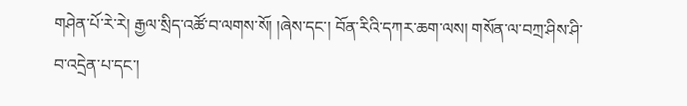གཤེན་པོ་རེ་རེ། རྒྱལ་སྲིད་འཚོ་བ་ལགས་སོ། །ཞེས་དང་། བོན་རིའི་དཀར་ཆག་ལས། གསོན་ལ་བཀྲ་ཤིས་ཤི་བ་འདྲེན་པ་དང་།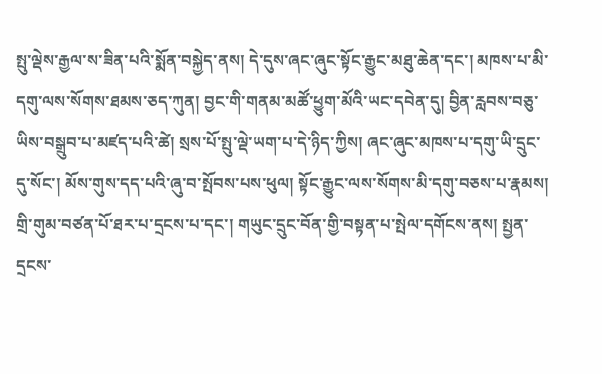སྤུ་ལྡེས་རྒྱལ་ས་ཟིན་པའི་སྨོན་བསྐྱེད་ནས། དེ་དུས་ཞང་ཞུང་སྟོང་རྒྱུང་མཐུ་ཆེན་དང་། མཁས་པ་མི་དགུ་ལས་སོགས་ཐམས་ཅད་ཀུན། བྱང་གི་གནམ་མཚོ་ཕྱུག་མོའི་ཡང་དབེན་དུ། བྱིན་རླབས་བཅུ་ཡིས་བསྒྲུབ་པ་མཛད་པའི་ཚེ། སྲས་པོ་སྤུ་ལྡེ་ཡག་པ་དེ་ཉིད་ཀྱིས། ཞང་ཞུང་མཁས་པ་དགུ་ཡི་དྲུང་དུ་སོང་། མོས་གུས་དད་པའི་ཞུ་བ་སྤོབས་པས་ཕུལ། སྟོང་རྒྱུང་ལས་སོགས་མི་དགུ་བཅས་པ་རྣམས། གྲི་གུམ་བཙན་པོ་ཐར་པ་དྲངས་པ་དང་། གཡུང་དྲུང་བོན་གྱི་བསྟན་པ་སྤེལ་དགོངས་ནས། སྤྱན་དྲངས་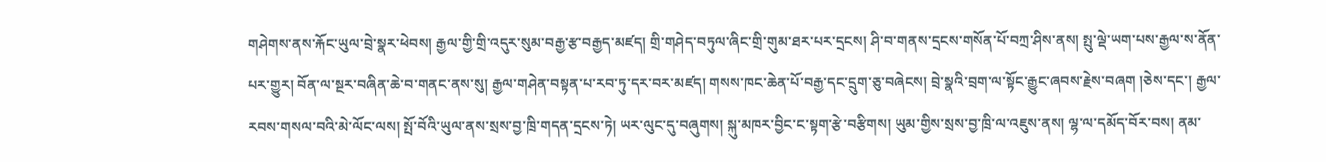གཤེགས་ནས་རྐོང་ཡུལ་བྲེ་སྣར་ཕེབས། རྒྱལ་གྱི་གྲི་འདུར་སུམ་བརྒྱ་རྩ་བརྒྱད་མཛད། གྲི་གཤེད་བཏུལ་ཞིང་གྲི་གུམ་ཐར་པར་དྲངས། ཤི་བ་གནས་དྲངས་གསོན་པོ་བཀྲ་ཤིས་ནས། སྤུ་ལྡེ་ཡག་པས་རྒྱལ་ས་ནོན་པར་གྱུར། བོན་ལ་སྔར་བཞིན་ཆེ་བ་གནང་ནས་སུ། རྒྱལ་གཤེན་བསྟན་པ་རབ་ཏུ་དར་བར་མཛད། གསས་ཁང་ཆེན་པོ་བརྒྱ་དང་དྲུག་ཅུ་བཞེངས། བྲེ་སྣའི་བྲག་ལ་སྟོང་རྒྱུང་ཞབས་རྗེས་བཞག །ཅེས་དང་། རྒྱལ་རབས་གསལ་བའི་མེ་ལོང་ལས། སྤོ་བོའི་ཡུལ་ནས་སྲས་བྱ་ཁྲི་གདན་དྲངས་ཏེ། ཡར་ལུང་དུ་བཞུགས། སྐུ་མཁར་བྱིང་ང་སྟག་རྩེ་བརྩིགས། ཡུམ་གྱིས་སྲས་བྱ་ཁྲི་ལ་འཇུས་ནས། ལྷ་ལ་དམོད་བོར་བས། ནམ་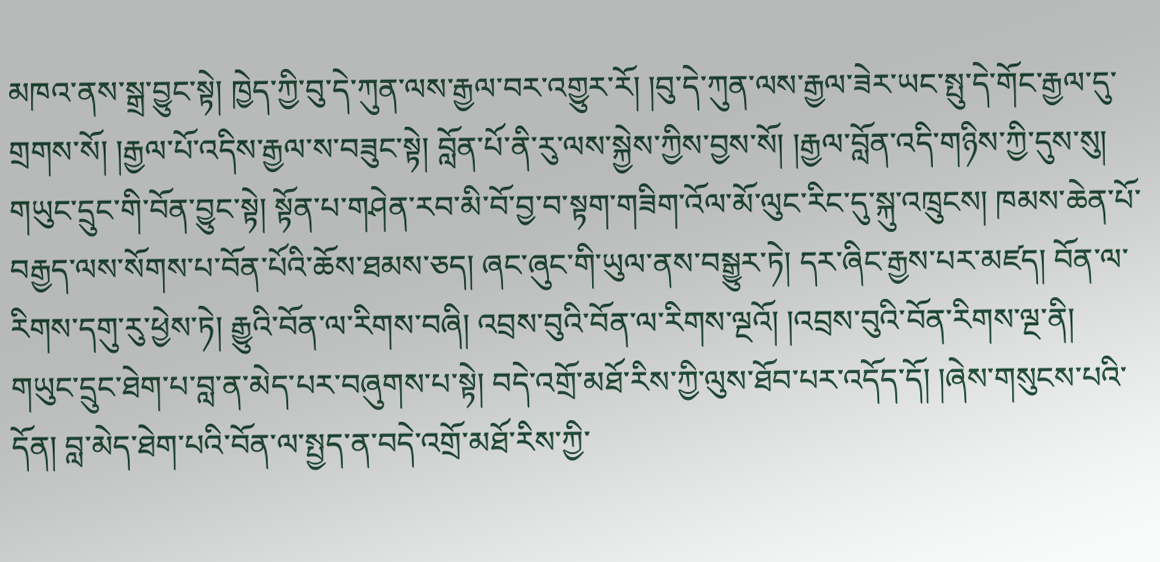མཁའ་ནས་སྒྲ་བྱུང་སྟེ། ཁྱེད་ཀྱི་བུ་དེ་ཀུན་ལས་རྒྱལ་བར་འགྱུར་རོ། །བུ་དེ་ཀུན་ལས་རྒྱལ་ཟེར་ཡང་སྤུ་དེ་གོང་རྒྱལ་དུ་གྲགས་སོ། །རྒྱལ་པོ་འདིས་རྒྱལ་ས་བཟུང་སྟེ། བློན་པོ་ནི་རུ་ལས་སྐྱེས་ཀྱིས་བྱས་སོ། །རྒྱལ་བློན་འདི་གཉིས་ཀྱི་དུས་སུ། གཡུང་དྲུང་གི་བོན་བྱུང་སྟེ། སྟོན་པ་གཤེན་རབ་མི་བོ་བྱ་བ་སྟག་གཟིག་འོལ་མོ་ལུང་རིང་དུ་སྐུ་འཁྲུངས། ཁམས་ཆེན་པོ་བརྒྱད་ལས་སོགས་པ་བོན་པོའི་ཆོས་ཐམས་ཅད། ཞང་ཞུང་གི་ཡུལ་ནས་བསྒྱུར་ཏེ། དར་ཞིང་རྒྱས་པར་མཛད། བོན་ལ་རིགས་དགུ་རུ་ཕྱེས་ཏེ། རྒྱུའི་བོན་ལ་རིགས་བཞི། འབྲས་བུའི་བོན་ལ་རིགས་ལྔའོ། །འབྲས་བུའི་བོན་རིགས་ལྔ་ནི། གཡུང་དྲུང་ཐེག་པ་བླ་ན་མེད་པར་བཞུགས་པ་སྟེ། བདེ་འགྲོ་མཐོ་རིས་ཀྱི་ལུས་ཐོབ་པར་འདོད་དོ། །ཞེས་གསུངས་པའི་དོན། བླ་མེད་ཐེག་པའི་བོན་ལ་སྤྱད་ན་བདེ་འགྲོ་མཐོ་རིས་ཀྱི་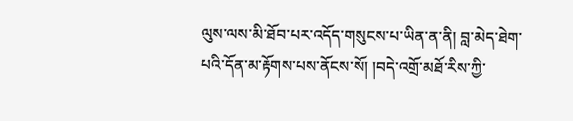ལུས་ལས་མི་ཐོབ་པར་འདོད་གསུངས་པ་ཡིན་ན་ནི། བླ་མེད་ཐེག་པའི་དོན་མ་རྟོགས་པས་ནོངས་སོ། །བདེ་འགྲོ་མཐོ་རིས་ཀྱི་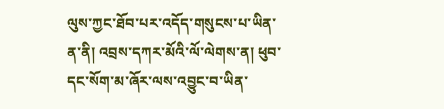ལུས་ཀྱང་ཐོབ་པར་འདོད་གསུངས་པ་ཡིན་ན་ནི། འབྲས་དཀར་མོའི་ལོ་ལེགས་ན། ཕུབ་དང་སོག་མ་ཞོར་ལས་འབྱུང་བ་ཡིན་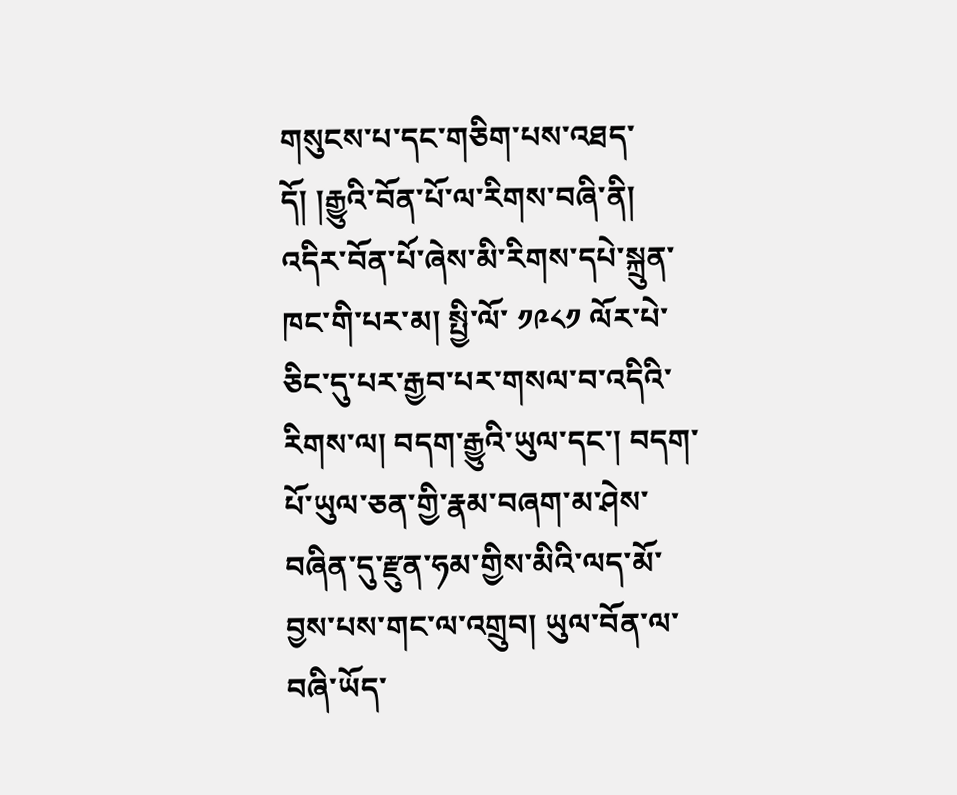གསུངས་པ་དང་གཅིག་པས་འཐད་དོ། །རྒྱུའི་བོན་པོ་ལ་རིགས་བཞི་ནི། འདིར་བོན་པོ་ཞེས་མི་རིགས་དཔེ་སྐྲུན་ཁང་གི་པར་མ། སྤྱི་ལོ་ ༡༩༨༡ ལོར་པེ་ཅིང་དུ་པར་རྒྱབ་པར་གསལ་བ་འདིའི་རིགས་ལ། བདག་རྒྱུའི་ཡུལ་དང་། བདག་པོ་ཡུལ་ཅན་གྱི་རྣམ་བཞག་མ་ཤེས་བཞིན་དུ་རྫུན་ཧམ་གྱིས་མིའི་ལད་མོ་བྱས་པས་གང་ལ་འགྲུབ། ཡུལ་བོན་ལ་བཞི་ཡོད་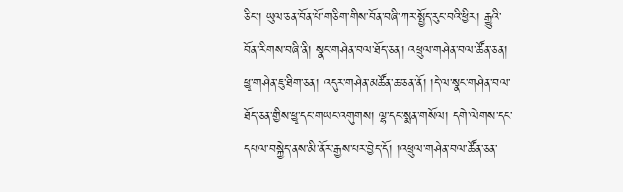ཅིང་། ཡུལ་ཅན་བོན་པོ་གཅིག་གིས་བོན་བཞི་ཀར་སྤྱོད་རུང་བའི་ཕྱིར། རྒྱུའི་བོན་རིགས་བཞི་ནི། སྣང་གཤེན་བལ་ཐོད་ཅན། འཕྲུལ་གཤེན་བལ་ཚོན་ཅན། ཕྱྭ་གཤེན་ཇུ་ཐིག་ཅན། འདུར་གཤེན་མཚོན་ཆ་ཅན་ནོ། །དེ་ལ་སྣང་གཤེན་བལ་ཐོད་ཅན་གྱིས་ཕྱྭ་དང་གཡང་འགུགས། ལྷ་དང་སྨན་གསོལ། དགེ་ལེགས་དང་དཔལ་བསྐྱེད་ནས་མི་ནོར་རྒྱས་པར་བྱེད་དོ། །འཕྲུལ་གཤེན་བལ་ཚོན་ཅན་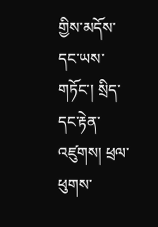གྱིས་མདོས་དང་ཡས་གཏོང་། སྲིད་དང་རྟེན་འཛུགས། ཕྲལ་ཕུགས་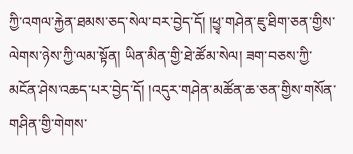ཀྱི་འགལ་རྐྱེན་ཐམས་ཅད་སེལ་བར་བྱེད་དོ། །ཕྱྭ་གཤེན་ཇུ་ཐིག་ཅན་གྱིས་ལེགས་ཉེས་ཀྱི་ལམ་སྟོན། ཡིན་མིན་གྱི་ཐེ་ཚོམ་སེལ། ཟག་བཅས་ཀྱི་མངོན་ཤེས་འཆད་པར་བྱེད་དོ། །འདུར་གཤེན་མཚོན་ཆ་ཅན་གྱིས་གསོན་གཤིན་གྱི་གེགས་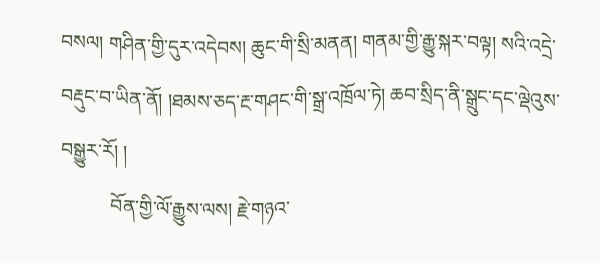བསལ། གཤིན་གྱི་དུར་འདེབས། ཆུང་གི་སྲི་མནན། གནམ་གྱི་རྒྱུ་སྐར་བལྟ། སའི་འདྲེ་བརྡུང་བ་ཡིན་ནོ། །ཐམས་ཅད་རྔ་གཤང་གི་སྒྲ་འཁྲོལ་ཏེ། ཆབ་སྲིད་ནི་སྒྲུང་དང་ལྡེའུས་བསྒྱུར་རོ། །
          བོན་གྱི་ལོ་རྒྱུས་ལས། རྗེ་གཉའ་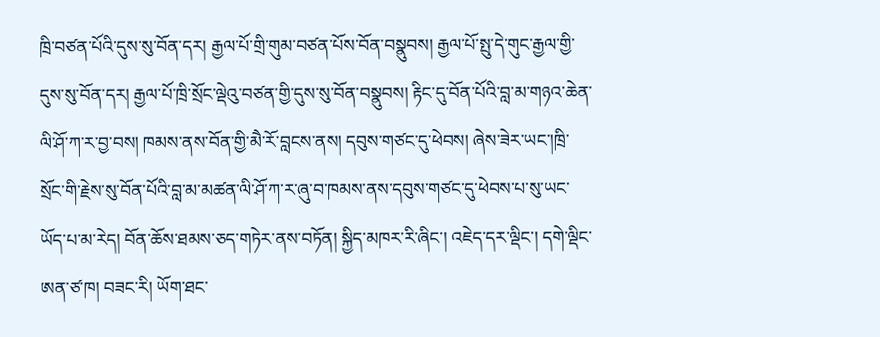ཁྲི་བཙན་པོའི་དུས་སུ་བོན་དར། རྒྱལ་པོ་གྲི་གུམ་བཙན་པོས་བོན་བསྣུབས། རྒྱལ་པོ་སྤུ་དེ་གུང་རྒྱལ་གྱི་དུས་སུ་བོན་དར། རྒྱལ་པོ་ཁྲི་སྲོང་ལྡེའུ་བཙན་གྱི་དུས་སུ་བོན་བསྣུབས། རྟིང་དུ་བོན་པོའི་བླ་མ་གཉའ་ཆེན་ལི་ཤོ་ཀ་ར་བྱ་བས། ཁམས་ནས་བོན་གྱི་མཻ་རོ་བླངས་ནས། དབུས་གཙང་དུ་ཕེབས། ཞེས་ཟེར་ཡང་།ཁྲི་སྲོང་གི་རྗེས་སུ་བོན་པོའི་བླ་མ་མཚན་ལི་ཤོ་ཀ་ར་ཞུ་བ་ཁམས་ནས་དབུས་གཙང་དུ་ཕེབས་པ་སུ་ཡང་ཡོད་པ་མ་རེད། བོན་ཆོས་ཐམས་ཅད་གཏེར་ནས་བཏོན། སྐྱིད་མཁར་རི་ཞིང་། འཇེད་དར་ལྡིང་། དགེ་ལྡིང་ཨན་ཙ་ཁ། བཟང་རི། ཡོག་ཐང་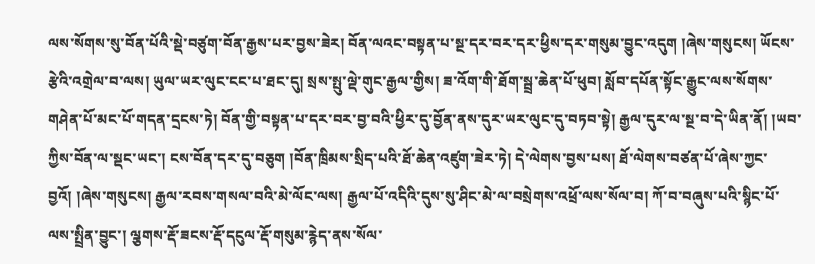ལས་སོགས་སུ་བོན་པོའི་སྡེ་བཙུག་བོན་རྒྱས་པར་བྱས་ཟེར། བོན་ལའང་བསྟན་པ་སྔ་དར་བར་དར་ཕྱིས་དར་གསུམ་བྱུང་འདུག །ཞེས་གསུངས། ཡོངས་རྩེའི་འགྲེལ་བ་ལས། ཡུལ་ཡར་ལུང་ངང་པ་ཐང་དུ། སྲས་སྤུ་ལྡེ་གུང་རྒྱལ་གྱིས། ཟ་འོག་གི་ཐོག་སྦྲ་ཆེན་པོ་ཕུབ། སློབ་དཔོན་སྟོང་རྒྱུང་ལས་སོགས་གཤེན་པོ་མང་པོ་གདན་དྲངས་ཏེ། བོན་གྱི་བསྟན་པ་དར་བར་བྱ་བའི་ཕྱིར་དུ་བྱོན་ནས་དུར་ཡར་ལུང་དུ་བཏབ་སྟེ། རྒྱལ་དུར་ལ་སྔ་བ་དེ་ཡིན་ནོ། །ཡབ་ཀྱིས་བོན་ལ་སྡང་ཡང་། ངས་བོན་དར་དུ་བཅུག །བོན་ཁྲིམས་སྲིད་པའི་ཐོ་ཆེན་འཛུག་ཟེར་ཏེ། དེ་ལེགས་བྱས་པས། ཐོ་ལེགས་བཙན་པོ་ཞེས་ཀྱང་བྱའོ། །ཞེས་གསུངས། རྒྱལ་རབས་གསལ་བའི་མེ་ལོང་ལས། རྒྱལ་པོ་འདིའི་དུས་སུ་ཤིང་མེ་ལ་བསྲེགས་འཕྲོ་ལས་སོལ་བ། ཀོ་བ་བཞུས་པའི་སྙིང་པོ་ལས་སྤྲིན་བྱུང་། ལྕགས་རྡོ་ཟངས་རྡོ་དངུལ་རྡོ་གསུམ་རྙེད་ནས་སོལ་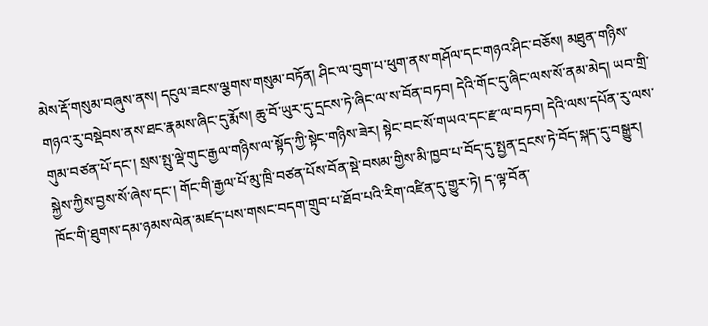མེས་རྡོ་གསུམ་བཞུས་ནས། དངུལ་ཟངས་ལྕགས་གསུམ་བཏོན། ཤིང་ལ་བུག་པ་ཕུག་ནས་གཤོལ་དང་གཉའ་ཤིང་བཅོས། མཐུན་གཉིས་གཉའ་རུ་བསྡེབས་ནས་ཐང་རྣམས་ཞིང་དུ་རྨོས། ཆུ་བོ་ཡུར་དུ་དྲངས་ཏེ་ཞིང་ལ་ས་བོན་བཏབ། དེའི་གོང་དུ་ཞིང་ལས་སོ་ནམ་མེད། ཡབ་གྲི་གུམ་བཙན་པོ་དང་། སྲས་སྤུ་ལྡེ་གུང་རྒྱལ་གཉིས་ལ་སྟོད་ཀྱི་སྟེང་གཉིས་ཟེར། སྟེང་བང་སོ་གཡའ་དང་རྫ་ལ་བཏབ། དེའི་ལས་དཔོན་རུ་ལས་སྐྱེས་ཀྱིས་བྱས་སོ་ཞེས་དང་། གོང་གི་རྒྱལ་པོ་མུ་ཁྲི་བཙན་པོས་བོན་སྡེ་བསམ་གྱིས་མི་ཁྱབ་པ་བོད་དུ་སྤྱན་དྲངས་ཏེ་བོད་སྐད་དུ་བསྒྱུར། ཁོང་གི་ཐུགས་དམ་ཉམས་ལེན་མཛད་པས་གསང་བདག་གྲུབ་པ་ཐོབ་པའི་རིག་འཛིན་དུ་གྱུར་ཏེ། ད་ལྟ་བོན་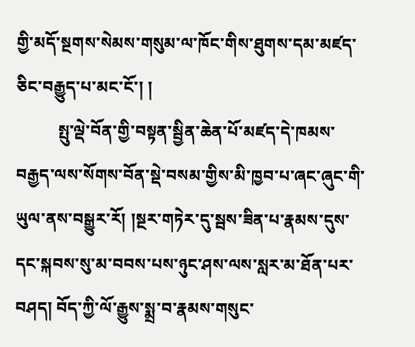གྱི་མདོ་སྔགས་སེམས་གསུམ་ལ་ཁོང་གིས་ཐུགས་དམ་མཛད་ཅིང་བརྒྱུད་པ་མང་ངོ་། །
          སྤུ་ལྡེ་བོན་གྱི་བསྟན་སྦྱིན་ཆེན་པོ་མཛད་དེ་ཁམས་བརྒྱད་ལས་སོགས་བོན་སྡེ་བསམ་གྱིས་མི་ཁྱབ་པ་ཞང་ཞུང་གི་ཡུལ་ནས་བསྒྱུར་རོ། །སྔར་གཏེར་དུ་སྦས་ཟིན་པ་རྣམས་དུས་དང་སྐབས་སུ་མ་བབས་པས་ཉུང་ཤས་ལས་སླར་མ་ཐོན་པར་བཤད། བོད་ཀྱི་ལོ་རྒྱུས་སྨྲ་བ་རྣམས་གསུང་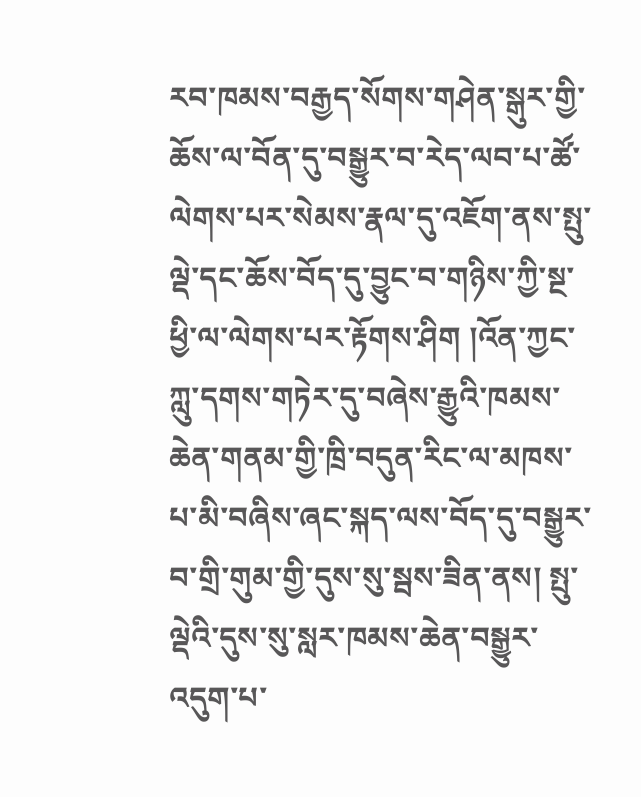རབ་ཁམས་བརྒྱད་སོགས་གཤེན་སྒུར་གྱི་ཆོས་ལ་བོན་དུ་བསྒྱུར་བ་རེད་ལབ་པ་ཚོ་ལེགས་པར་སེམས་རྣལ་དུ་འཇོག་ནས་སྤུ་ལྡེ་དང་ཆོས་བོད་དུ་བྱུང་བ་གཉིས་ཀྱི་སྔ་ཕྱི་ལ་ལེགས་པར་རྟོགས་ཤིག །འོན་ཀྱང་ཀླུ་དགས་གཏེར་དུ་བཞེས་རྒྱུའི་ཁམས་ཆེན་གནམ་གྱི་ཁྲི་བདུན་རིང་ལ་མཁས་པ་མི་བཞིས་ཞང་སྐད་ལས་བོད་དུ་བསྒྱུར་བ་གྲི་གུམ་གྱི་དུས་སུ་སྦས་ཟིན་ནས། སྤུ་ལྡེའི་དུས་སུ་སླར་ཁམས་ཆེན་བསྒྱུར་འདུག་པ་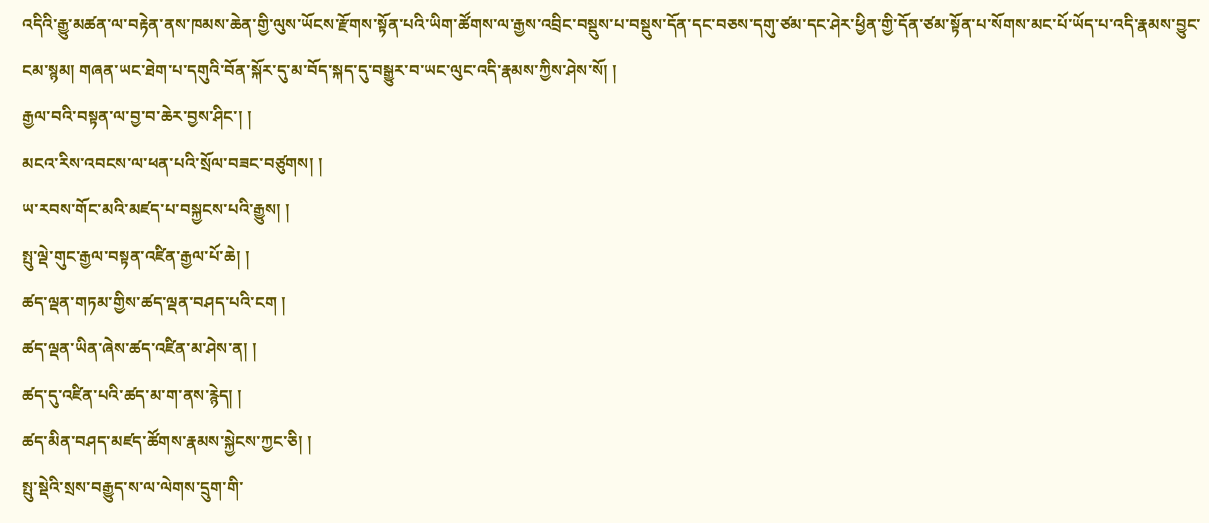འདིའི་རྒྱུ་མཚན་ལ་བརྟེན་ནས་ཁམས་ཆེན་གྱི་ལུས་ཡོངས་རྫོགས་སྟོན་པའི་ཡིག་ཚོགས་ལ་རྒྱས་འབྲིང་བསྡུས་པ་བསྡུས་དོན་དང་བཅས་དགུ་ཙམ་དང་ཤེར་ཕྱིན་གྱི་དོན་ཙམ་སྟོན་པ་སོགས་མང་པོ་ཡོད་པ་འདི་རྣམས་བྱུང་ངམ་སྙམ། གཞན་ཡང་ཐེག་པ་དགུའི་བོན་སྐོར་དུ་མ་བོད་སྐད་དུ་བསྒྱུར་བ་ཡང་ལུང་འདི་རྣམས་ཀྱིས་ཤེས་སོ། །
རྒྱལ་བའི་བསྟན་ལ་བྱ་བ་ཆེར་བྱས་ཤིང་། །
མངའ་རིས་འབངས་ལ་ཕན་པའི་སྲོལ་བཟང་བཙུགས། །
ཡ་རབས་གོང་མའི་མཛད་པ་བསྐྱངས་པའི་རྒྱུས། །
སྤུ་ལྡེ་གུང་རྒྱལ་བསྟན་འཛིན་རྒྱལ་པོ་ཆེ། །
ཚད་ལྡན་གཏམ་གྱིས་ཚད་ལྡན་བཤད་པའི་ངག །
ཚད་ལྡན་ཡིན་ཞེས་ཚད་འཛིན་མ་ཤེས་ན། །
ཚད་དུ་འཛིན་པའི་ཚད་མ་ག་ནས་རྙེད། །
ཚད་མིན་བཤད་མཛད་ཚོགས་རྣམས་སྐྱེངས་ཀྱང་ཅི། །
སྤུ་སྡེའི་སྲས་བརྒྱུད་ས་ལ་ལེགས་དྲུག་གི་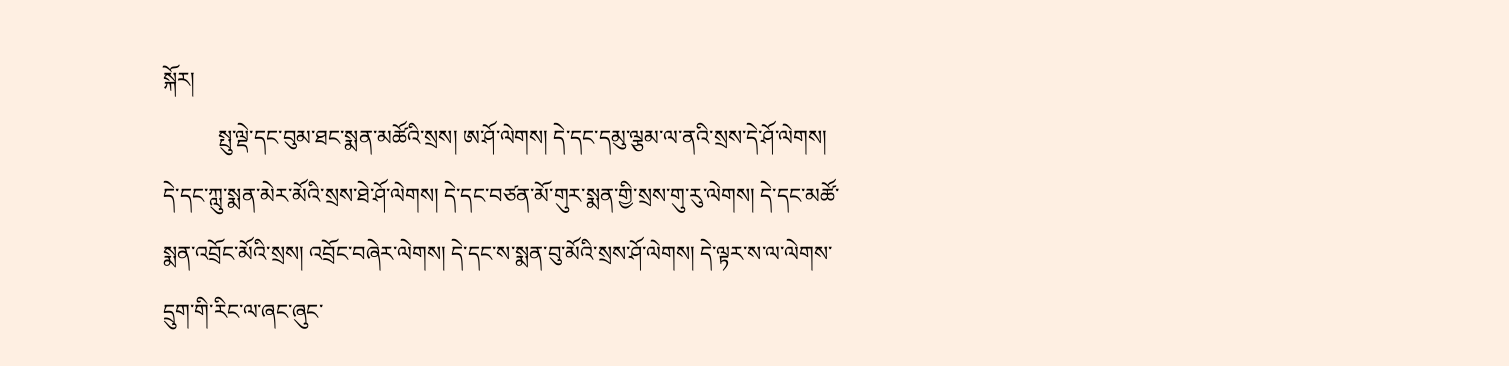སྐོར།
          སྤུ་ལྡེ་དང་བུམ་ཐང་སྨན་མཚོའི་སྲས། ཨ་ཤོ་ལེགས། དེ་དང་དམུ་ལྕམ་ལ་ནའི་སྲས་དེ་ཤོ་ལེགས། དེ་དང་ཀླུ་སྨན་མེར་མོའི་སྲས་ཐེ་ཤོ་ལེགས། དེ་དང་བཙན་མོ་གུར་སྨན་གྱི་སྲས་གུ་རུ་ལེགས། དེ་དང་མཚོ་སྨན་འབྲོང་མོའི་སྲས། འབྲོང་བཞེར་ལེགས། དེ་དང་ས་སྨན་བུ་མོའི་སྲས་ཤོ་ལེགས། དེ་ལྟར་ས་ལ་ལེགས་དྲུག་གི་རིང་ལ་ཞང་ཞུང་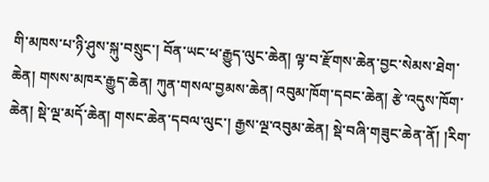གི་མཁས་པ་ཉི་ཤུས་སྐུ་བསྲུང་། བོན་ཡང་ཕ་རྒྱུད་ལུང་ཆེན། ལྟ་བ་རྫོགས་ཆེན་བྱང་སེམས་ཐེག་ཆེན། གསས་མཁར་རྒྱུད་ཆེན། ཀུན་གསལ་བྱམས་ཆེན། འབུམ་ཁོག་དབང་ཆེན། རྩེ་འདུས་ཁོག་ཆེན། སྡེ་ལྔ་མདོ་ཆེན། གསང་ཆེན་དབལ་ལུང་། རྒྱས་ལྔ་འབུམ་ཆེན། སྡེ་བཞི་གཟུང་ཆེན་ནོ། །རིག་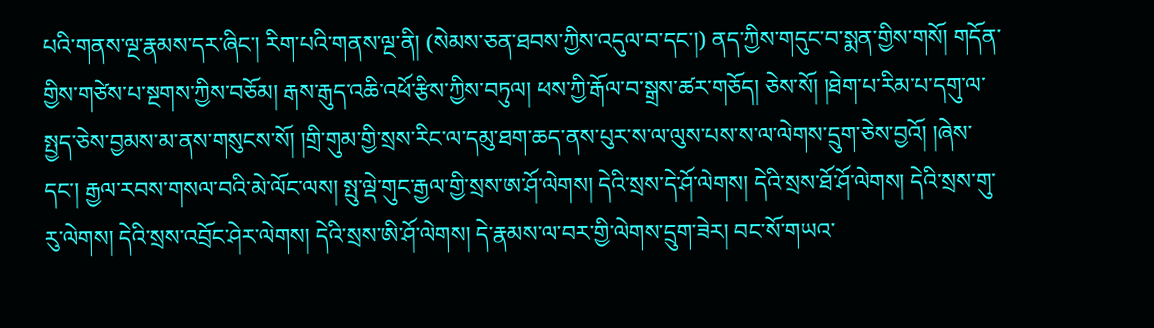པའི་གནས་ལྔ་རྣམས་དར་ཞིང་། རིག་པའི་གནས་ལྔ་ནི། (སེམས་ཅན་ཐབས་ཀྱིས་འདུལ་བ་དང་།) ནད་ཀྱིས་གདུང་བ་སྨན་གྱིས་གསོ། གདོན་གྱིས་གཙེས་པ་སྔགས་ཀྱིས་བཅོམ། རྒས་རྒུད་འཆི་འཕོ་རྩིས་ཀྱིས་བཏུལ། ཕས་ཀྱི་རྒོལ་བ་སྒྲས་ཚར་གཅོད། ཅེས་སོ། །ཐེག་པ་རིམ་པ་དགུ་ལ་སྤྱད་ཅེས་བྱམས་མ་ནས་གསུངས་སོ། །གྲི་གུམ་གྱི་སྲས་རིང་ལ་དམུ་ཐག་ཆད་ནས་པུར་ས་ལ་ལུས་པས་ས་ལ་ལེགས་དྲུག་ཅེས་བྱའོ། །ཞེས་དང་། རྒྱལ་རབས་གསལ་བའི་མེ་ལོང་ལས། སྤུ་ལྡེ་གུང་རྒྱལ་གྱི་སྲས་ཨ་ཤོ་ལེགས། དེའི་སྲས་དེ་ཤོ་ལེགས། དེའི་སྲས་ཐོ་ཤོ་ལེགས། དེའི་སྲས་གུ་རུ་ལེགས། དེའི་སྲས་འབྲོང་ཤེར་ལེགས། དེའི་སྲས་ཨི་ཤོ་ལེགས། དེ་རྣམས་ལ་བར་གྱི་ལེགས་དྲུག་ཟེར། བང་སོ་གཡའ་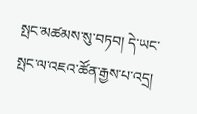སྤང་མཚམས་སུ་བཏབ། དེ་ཡང་སྤང་ལ་འཇའ་ཚོན་རྒྱས་པ་འདྲ།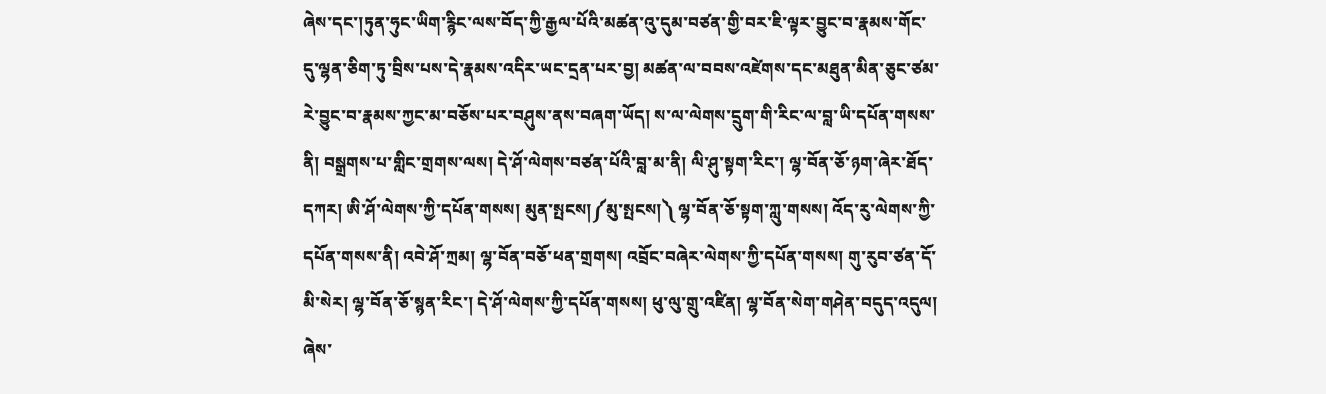ཞེས་དང་།ཏུན་ཧུང་ཡིག་རྙིང་ལས་བོད་ཀྱི་རྒྱལ་པོའི་མཚན་འུ་དུམ་བཙན་གྱི་བར་ཇི་ལྟར་བྱུང་བ་རྣམས་གོང་དུ་ལྷན་ཅིག་ཏུ་བྲིས་པས་དེ་རྣམས་འདིར་ཡང་དྲན་པར་བྱ། མཚན་ལ་བབས་འཛེགས་དང་མཐུན་མིན་ཅུང་ཙམ་རེ་བྱུང་བ་རྣམས་ཀྱང་མ་བཅོས་པར་བཤུས་ནས་བཞག་ཡོད། ས་ལ་ལེགས་དྲུག་གི་རིང་ལ་བླ་ཡི་དཔོན་གསས་ནི། བསྒྲགས་པ་གླིང་གྲགས་ལས། དེ་ཤོ་ལེགས་བཙན་པོའི་བླ་མ་ནི། ལི་ཤུ་སྟག་རིང་། ལྷ་བོན་ཅོ་ཉག་ཞེར་ཐོད་དཀར། ཨི་ཤོ་ལེགས་ཀྱི་དཔོན་གསས། མུན་སྤངས།༼མུ་སྤངས།༽ ལྷ་བོན་ཅོ་སྟག་ཀླུ་གསས། འོད་རུ་ལེགས་ཀྱི་དཔོན་གསས་ནི། འབེ་ཤོ་ཀྲམ། ལྷ་བོན་བཅོ་ཕན་གྲགས། འབྲོང་བཞེར་ལེགས་ཀྱི་དཔོན་གསས། གུ་རུབ་ཙན་དོ་མི་སེར། ལྷ་བོན་ཅོ་སྙན་རིང་། དེ་ཤོ་ལེགས་ཀྱི་དཔོན་གསས། ཕུ་ལུ་གྲུ་འཛིན། ལྷ་བོན་སེག་གཤེན་བདུད་འདུལ། ཞེས་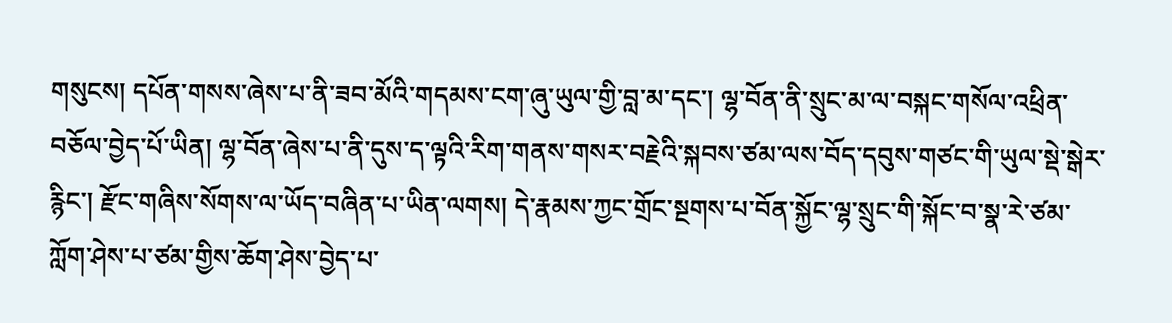གསུངས། དཔོན་གསས་ཞེས་པ་ནི་ཟབ་མོའི་གདམས་ངག་ཞུ་ཡུལ་གྱི་བླ་མ་དང་། ལྷ་བོན་ནི་སྲུང་མ་ལ་བསྐང་གསོལ་འཕྲིན་བཅོལ་བྱེད་པོ་ཡིན། ལྷ་བོན་ཞེས་པ་ནི་དུས་ད་ལྟའི་རིག་གནས་གསར་བརྗེའི་སྐབས་ཙམ་ལས་བོད་དབུས་གཙང་གི་ཡུལ་སྡེ་སྒེར་རྙིང་། རྫོང་གཞིས་སོགས་ལ་ཡོད་བཞིན་པ་ཡིན་ལགས། དེ་རྣམས་ཀྱང་གྲོང་སྔགས་པ་བོན་སྐྱོང་ལྷ་སྲུང་གི་སྐོང་བ་སྣ་རེ་ཙམ་ཀློག་ཤེས་པ་ཙམ་གྱིས་ཆོག་ཤེས་བྱེད་པ་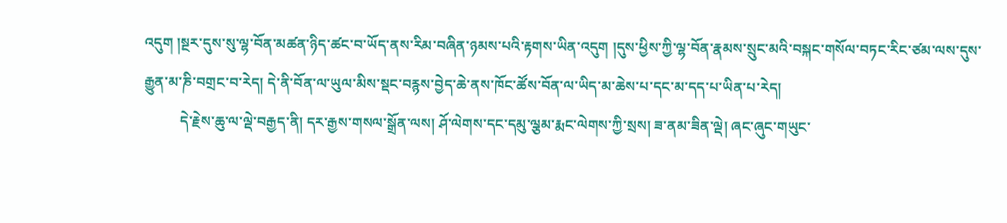འདུག །སྔར་དུས་སུ་ལྷ་བོན་མཚན་ཉིད་ཚང་བ་ཡོད་ནས་རིམ་བཞིན་ཉམས་པའི་རྟགས་ཡིན་འདུག །དུས་ཕྱིས་ཀྱི་ལྷ་བོན་རྣམས་སྲུང་མའི་བསྐང་གསོལ་བཏང་རིང་ཙམ་ལས་དུས་རྒྱུན་མ་ཎི་བགྲང་བ་རེད། དེ་ནི་བོན་ལ་ཡུལ་མིས་སྡང་བརྙས་བྱེད་ཆེ་ནས་ཁོང་ཚོས་བོན་ལ་ཡིད་མ་ཆེས་པ་དང་མ་དད་པ་ཡིན་པ་རེད།
          དེ་རྗེས་ཆུ་ལ་ལྡེ་བརྒྱད་ནི། དར་རྒྱས་གསལ་སྒྲོན་ལས། ཤོ་ལེགས་དང་དམུ་ལྕམ་རྨང་ལེགས་ཀྱི་སྲས། ཟ་ནམ་ཟིན་ལྡེ། ཞང་ཞུང་གཡུང་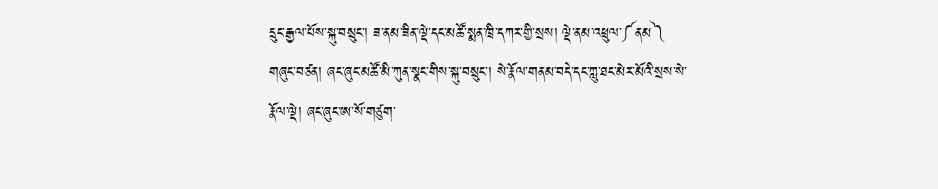དྲུང་རྒྱལ་པོས་སྐུ་བསྲུང་། ཟ་ནམ་ཟིན་ལྡེ་དང་མཚོ་སྨན་ཁྲི་དཀར་གྱི་སྲས། ལྡེ་ནམ་འཕྲུལ་༼ནམ༽ གཞུང་བཙན། ཞང་ཞུང་མཚོ་མི་ཀུན་སྣང་གིས་སྐུ་བསྲུང་། སེ་རྣོལ་གནམ་བདེ་དང་ཀླུ་ཐང་མེར་མོའི་སྲས་སེ་རྣོལ་ལྡེ། ཞང་ཞུང་ཨ་སོ་གཙུག་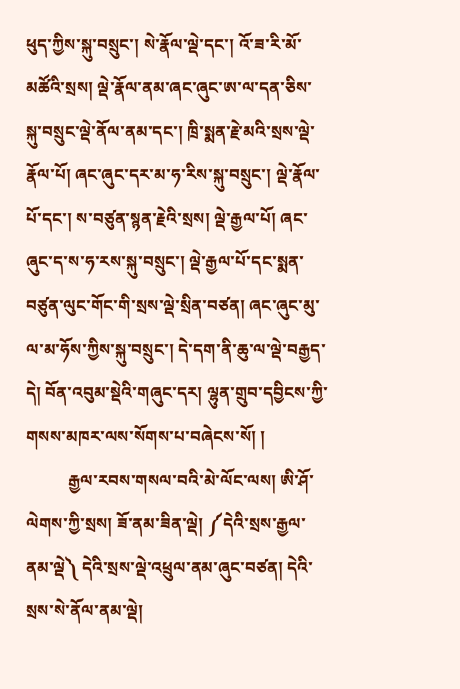ཕུད་ཀྱིས་སྐུ་བསྲུང་། སེ་རྣོལ་ལྡེ་དང་། འོ་ཟ་རི་མོ་མཚོའི་སྲས། ལྡེ་རྣོལ་ནམ་ཞང་ཞུང་ཨ་ལ་དན་ཅིས་སྐུ་བསྲུང་ལྡེ་ནོལ་ནམ་དང་། ཁྲི་སྨན་རྗེ་མའི་སྲས་ལྡེ་རྣོལ་པོ། ཞང་ཞུང་དར་མ་ཧ་རིས་སྐུ་བསྲུང་། ལྡེ་རྣོལ་པོ་དང་། ས་བཙུན་སྙན་རྗེའི་སྲས། ལྡེ་རྒྱལ་པོ། ཞང་ཞུང་ད་ས་ཧ་རས་སྐུ་བསྲུང་། ལྡེ་རྒྱལ་པོ་དང་སྨན་བཙུན་ལུང་གོང་གི་སྲས་ལྡེ་སྲིན་བཙན། ཞང་ཞུང་མུ་ལ་མ་ཧོས་ཀྱིས་སྐུ་བསྲུང་། དེ་དག་ནི་ཆུ་ལ་ལྡེ་བརྒྱད་དེ། བོན་འབུམ་སྡེའི་གཞུང་དར། ལྷུན་གྲུབ་དབྱིངས་ཀྱི་གསས་མཁར་ལས་སོགས་པ་བཞེངས་སོ། །
          རྒྱལ་རབས་གསལ་བའི་མེ་ལོང་ལས། ཨི་ཤོ་ལེགས་ཀྱི་སྲས། ཟོ་ནམ་ཟིན་ལྡེ། ༼དེའི་སྲས་རྒྱལ་ནམ་ལྡེ༽ དེའི་སྲས་ལྡེ་འཕྲུལ་ནམ་ཞུང་བཙན། དེའི་སྲས་སེ་ནོལ་ནམ་ལྡེ།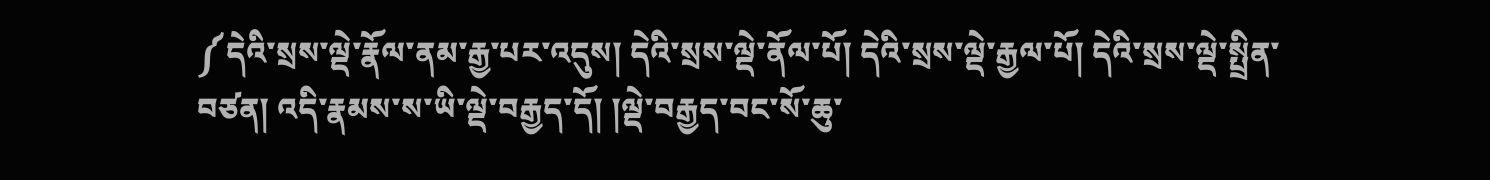༼དེའི་སྲས་ལྡེ་རྣོལ་ནམ་རྒྱ་པར་འདུས། དེའི་སྲས་ལྡེ་ནོལ་པོ། དེའི་སྲས་ལྡེ་རྒྱལ་པོ། དེའི་སྲས་ལྡེ་སྤྲིན་བཙན། འདི་རྣམས་ས་ཡི་ལྡེ་བརྒྱད་དོ། །ལྡེ་བརྒྱད་བང་སོ་ཆུ་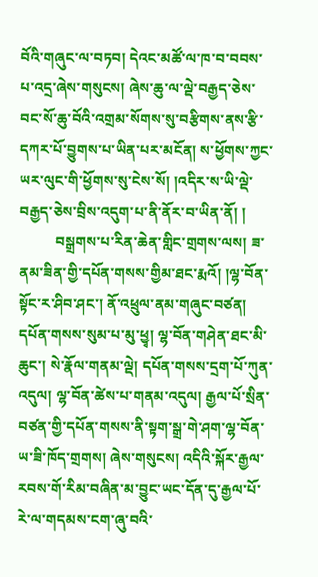བོའི་གཞུང་ལ་བཏབ། དེའང་མཚོ་ལ་ཁ་བ་བབས་པ་འདྲ་ཞེས་གསུངས། ཞེས་ཆུ་ལ་ལྡེ་བརྒྱད་ཅེས་བང་སོ་ཆུ་བོའི་འགྲམ་སོགས་སུ་བརྩིགས་ནས་རྩི་དཀར་པོ་བྱུགས་པ་ཡིན་པར་མངོན། ས་ཕྱོགས་ཀྱང་ཡར་ལུང་གི་ཕྱོགས་སུ་ངེས་སོ། །འདིར་ས་ཡི་ལྡེ་བརྒྱད་ཅེས་བྲིས་འདུག་པ་ནི་ནོར་བ་ཡིན་ནོ། །
          བསྒྲགས་པ་རིན་ཆེན་གླིང་གྲགས་ལས། ཟ་ནམ་ཟིན་གྱི་དཔོན་གསས་གྱིམ་ཐང་རྨའོ། །ལྷ་བོན་སྟོང་ར་ཤིབ་ཤང་། ནོ་འཕྲུལ་ནམ་གཞུང་བཙན། དཔོན་གསས་སུམ་པ་མུ་ཕྱྭ། ལྷ་བོན་གཤེན་ཐང་མི་ཆུང་། སེ་རྣོལ་གནམ་ལྡེ། དཔོན་གསས་དྲག་པོ་ཀུན་འདུལ། ལྷ་བོན་ཚེས་པ་གནམ་འདུལ། རྒྱལ་པོ་སྲིན་བཙན་གྱི་དཔོན་གསས་ནི་སྟག་སྒྲ་གེ་ཤག་ལྷ་བོན་ཡ་ཟི་ཁོད་གྲགས། ཞེས་གསུངས། འདིའི་སྐོར་རྒྱལ་རབས་གོ་རིམ་བཞིན་མ་བྱུང་ཡང་དོན་དུ་རྒྱལ་པོ་རེ་ལ་གདམས་ངག་ཞུ་བའི་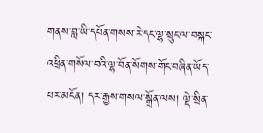གནས་བླ་ཡི་དཔོན་གསས་རེ་དང་ལྷ་སྲུང་ལ་བསྐང་འཕྲིན་གསོལ་བའི་ལྷ་བོན་སོགས་གོང་བཞིན་ཡོད་པར་མངོན། དར་རྒྱས་གསལ་སྒྲོན་ལས། ལྡེ་སྲིན་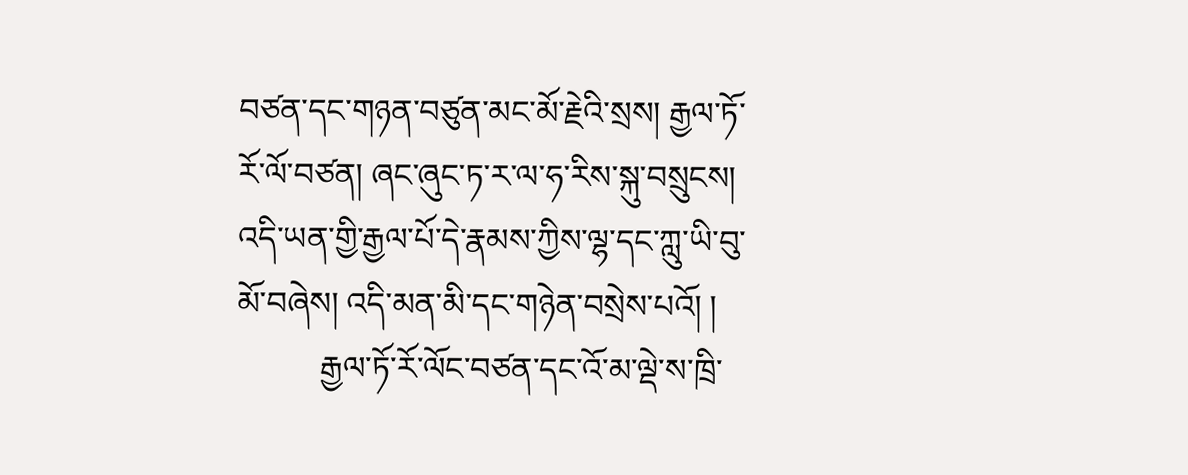བཙན་དང་གཉན་བཙུན་མང་མོ་རྗེའི་སྲས། རྒྱལ་ཏོ་རོ་ལོ་བཙན། ཞང་ཞུང་ཏ་ར་ལ་ཧ་རིས་སྐུ་བསྲུངས། འདི་ཡན་གྱི་རྒྱལ་པོ་དེ་རྣམས་ཀྱིས་ལྷ་དང་ཀླུ་ཡི་བུ་མོ་བཞེས། འདི་མན་མི་དང་གཉེན་བསྲེས་པའོ། །
          རྒྱལ་ཏོ་རོ་ལོང་བཙན་དང་འོ་མ་ལྡེ་ས་ཁྲི་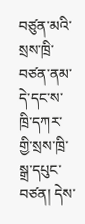བཙུན་མའི་སྲས་ཁྲི་བཙན་ནམ་དེ་དང་ས་ཁྲི་དཀར་གྱི་སྲས་ཁྲི་སྒྲ་དཔུང་བཙན། དེས་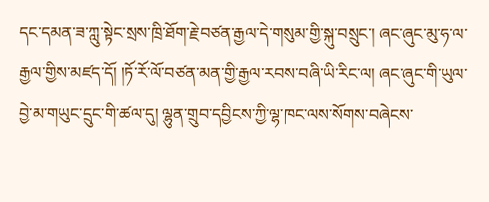དང་དམན་ཟ་ཀླུ་སྟེང་སྲས་ཁྲི་ཐོག་རྗེ་བཙན་རྒྱལ་དེ་གསུམ་གྱི་སྐུ་བསྲུང་། ཞང་ཞུང་མུ་ཧ་ལ་རྒྱལ་གྱིས་མཛད་དོ། །ཏོ་རོ་ལོ་བཙན་མན་གྱི་རྒྱལ་རབས་བཞི་ཡི་རིང་ལ། ཞང་ཞུང་གི་ཡུལ་བྱེ་མ་གཡུང་དྲུང་གི་ཚལ་དུ། ལྷུན་གྲུབ་དབྱིངས་ཀྱི་ལྷ་ཁང་ལས་སོགས་བཞེངས་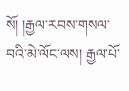སོ། །རྒྱལ་རབས་གསལ་བའི་མེ་ལོང་ལས། རྒྱལ་པོ་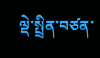ལྡེ་སྤྲིན་བཙན་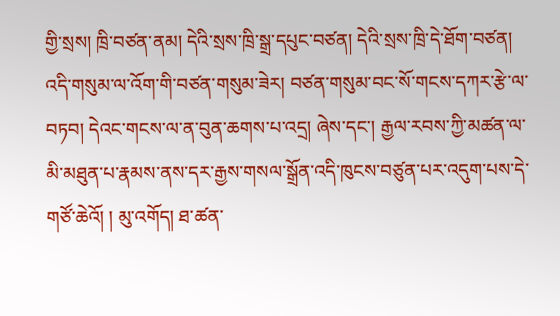གྱི་སྲས། ཁྲི་བཙན་ནམ། དེའི་སྲས་ཁྲི་སྒྲ་དཔུང་བཙན། དེའི་སྲས་ཁྲི་དེ་ཐོག་བཙན། འདི་གསུམ་ལ་འོག་གི་བཙན་གསུམ་ཟེར། བཙན་གསུམ་བང་སོ་གངས་དཀར་རྩེ་ལ་བཏབ། དེའང་གངས་ལ་ན་བུན་ཆགས་པ་འདྲ། ཞེས་དང་། རྒྱལ་རབས་ཀྱི་མཚན་ལ་མི་མཐུན་པ་རྣམས་ནས་དར་རྒྱས་གསལ་སྒྲོན་འདི་ཁུངས་བཙུན་པར་འདུག་པས་དེ་གཙོ་ཆེའོ། ། མུ་འགོད། ཐ་ཚན་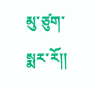མུ་ཙུག་སྨར་རོ།།